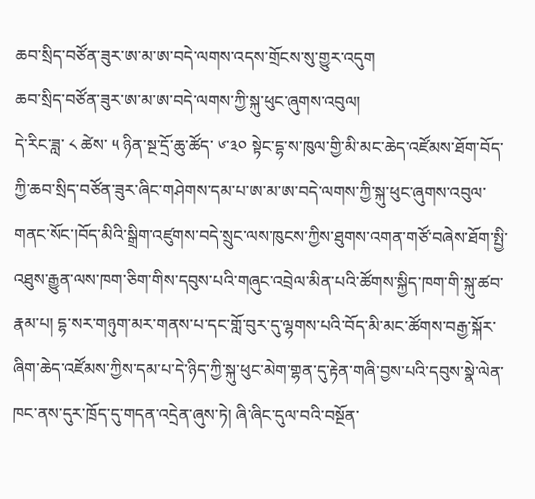ཆབ་སྲིད་བཙོན་ཟུར་ཨ་མ་ཨ་བདེ་ལགས་འདས་གྲོངས་སུ་གྱུར་འདུག
ཆབ་སྲིད་བཙོན་ཟུར་ཨ་མ་ཨ་བདེ་ལགས་ཀྱི་སྐུ་ཕུང་ཞུགས་འབུལ།
དེ་རིང་ཟླ་ ༨ ཚེས་ ༥ ཉིན་སྔ་དྲོ་ཆུ་ཚོད་ ༦་༣༠ སྟེང་དྷ་ས་ཁུལ་གྱི་མི་མང་ཆེད་འཛོམས་ཐོག་བོད་ཀྱི་ཆབ་སྲིད་བཙོན་ཟུར་ཞིང་གཤེགས་དམ་པ་ཨ་མ་ཨ་བདེ་ལགས་ཀྱི་སྐུ་ཕུང་ཞུགས་འབུལ་གནང་སོང་།བོད་མིའི་སྒྲིག་འཛུགས་བདེ་སྲུང་ལས་ཁུངས་ཀྱིས་ཐུགས་འགན་གཙོ་བཞེས་ཐོག་སྤྱི་འཐུས་རྒྱུན་ལས་ཁག་ཅིག་གིས་དབུས་པའི་གཞུང་འབྲེལ་མིན་པའི་ཚོགས་སྐྱིད་ཁག་གི་སྐུ་ཚབ་རྣམ་པ། དྷ་སར་གཉུག་མར་གནས་པ་དང་གློ་བུར་དུ་ལྷགས་པའི་བོད་མི་མང་ཚོགས་བརྒྱ་སྐོར་ཞིག་ཆེད་འཛོམས་ཀྱིས་དམ་པ་དེ་ཉིད་ཀྱི་སྐུ་ཕུང་མེག་གྷན་དུ་རྟེན་གཞི་བྱས་པའི་དབུས་སྣེ་ལེན་ཁང་ནས་དུར་ཁྲོད་དུ་གདན་འདྲེན་ཞུས་ཏེ། ཞི་ཞིང་དུལ་བའི་བསྔོན་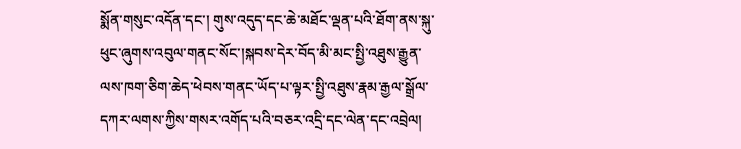སྨོན་གསུང་འདོན་དང་། གུས་འདུད་དང་ཆེ་མཐོང་ལྡན་པའི་ཐོག་ནས་སྐུ་ཕུང་ཞུགས་འབུལ་གནང་སོང་།སྐབས་དེར་བོད་མི་མང་སྤྱི་འཐུས་རྒྱུན་ལས་ཁག་ཅིག་ཆེད་ཕེབས་གནང་ཡོད་པ་ལྟར་སྤྱི་འཐུས་རྣམ་རྒྱལ་སྒྲོལ་དཀར་ལགས་ཀྱིས་གསར་འགོད་པའི་བཅར་འདྲི་དང་ལེན་དང་འབྲེལ།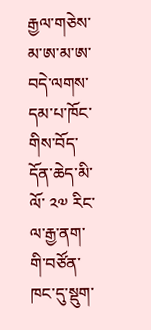རྒྱལ་གཅེས་མ་ཨ་མ་ཨ་བདེ་ལགས་དམ་པ་ཁོང་གིས་བོད་དོན་ཆེད་མི་ལོ་ ༢༧ རིང་ལ་རྒྱ་ནག་གི་བཙོན་ཁང་དུ་སྡུག་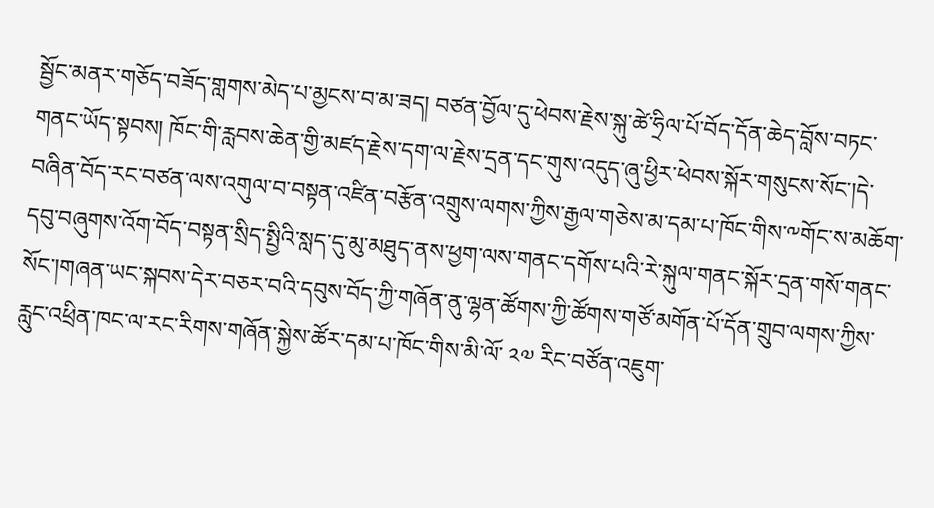སྦྱོང་མནར་གཅོད་བཟོད་གླགས་མེད་པ་མྱངས་བ་མ་ཟད། བཙན་བྱོལ་དུ་ཕེབས་རྗེས་སྐུ་ཚེ་ཧྲིལ་པོ་བོད་དོན་ཆེད་བློས་བཏང་གནང་ཡོད་སྟབས། ཁོང་གི་རླབས་ཆེན་གྱི་མཛད་རྗེས་དག་ལ་རྗེས་དྲན་དང་གུས་འདུད་ཞུ་ཕྱིར་ཕེབས་སྐོར་གསུངས་སོང་།དེ་བཞིན་བོད་རང་བཙན་ལས་འགུལ་བ་བསྟན་འཛིན་བརྩོན་འགྲུས་ལགས་ཀྱིས་རྒྱལ་གཅེས་མ་དམ་པ་ཁོང་གིས་༸གོང་ས་མཆོག་དབུ་བཞུགས་འོག་བོད་བསྟན་སྲིད་སྤྱིའི་སླད་དུ་མུ་མཐུད་ནས་ཕྱག་ལས་གནང་དགོས་པའི་རེ་སྐུལ་གནང་སྐོར་དྲན་གསོ་གནང་སོང་།གཞན་ཡང་སྐབས་དེར་བཅར་བའི་དབུས་བོད་ཀྱི་གཞོན་ནུ་ལྷན་ཚོགས་ཀྱི་ཚོགས་གཙོ་མགོན་པོ་དོན་གྲུབ་ལགས་ཀྱིས་རླུང་འཕྲིན་ཁང་ལ་རང་རིགས་གཞོན་སྐྱེས་ཚོར་དམ་པ་ཁོང་གིས་མི་ལོ་ ༢༧ རིང་བཙོན་འཇུག་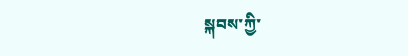སྐབས་ཀྱི་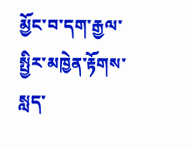མྱོང་བ་དག་རྒྱལ་སྤྱིར་མཁྱེན་རྟོགས་སླད་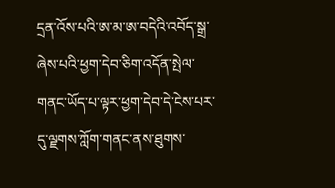དྲན་འོས་པའི་ཨ་མ་ཨ་བདེའི་འབོད་སྒྲ་ཞེས་པའི་ཕྱག་དེབ་ཅིག་འདོན་སྤེལ་གནང་ཡོད་པ་ལྟར་ཕྱག་དེབ་དེ་ངེས་པར་དུ་ལྗགས་ཀློག་གནང་ནས་ཐུགས་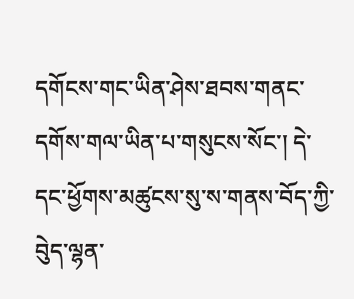དགོངས་གང་ཡིན་ཤེས་ཐབས་གནང་དགོས་གལ་ཡིན་པ་གསུངས་སོང་། དེ་དང་ཕྱོགས་མཚུངས་སུ་ས་གནས་བོད་ཀྱི་བེུད་ལྷན་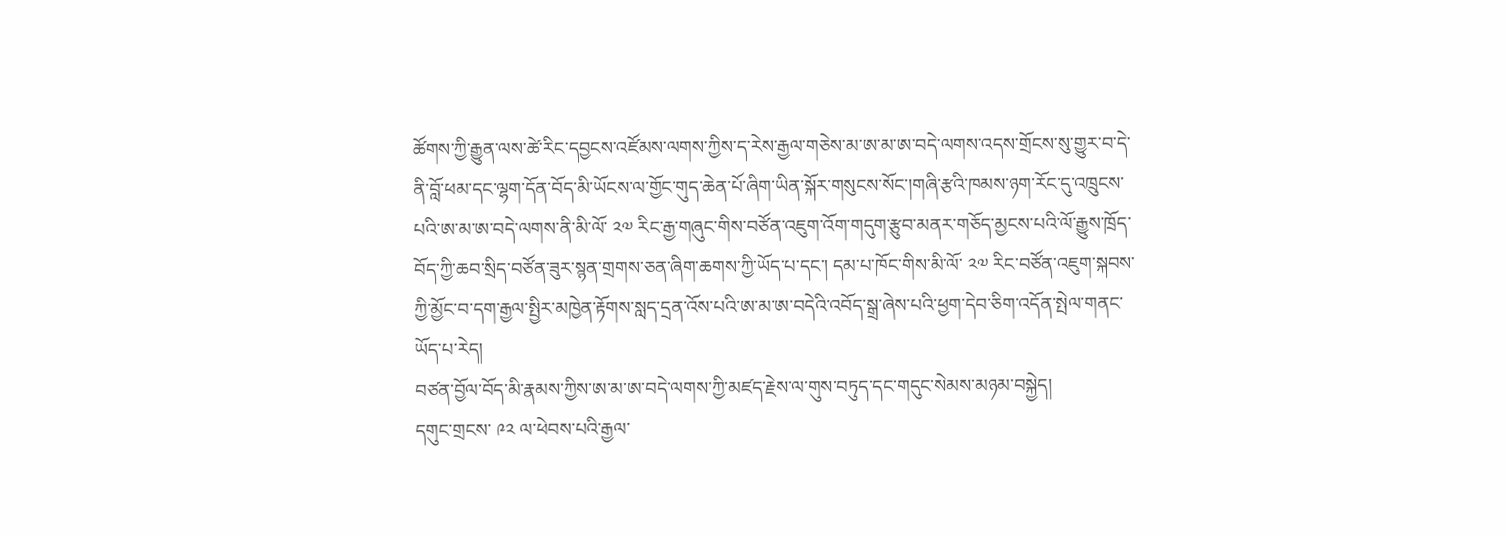ཚོགས་ཀྱི་རྒྱུན་ལས་ཚེ་རིང་དབྱངས་འཛོམས་ལགས་ཀྱིས་ད་རེས་རྒྱལ་གཅེས་མ་ཨ་མ་ཨ་བདེ་ལགས་འདས་གྲོངས་སུ་གྱུར་བ་དེ་ནི་བློ་ཕམ་དང་ལྷག་དོན་བོད་མི་ཡོངས་ལ་གྱོང་གུད་ཆེན་པོ་ཞིག་ཡིན་སྐོར་གསུངས་སོང་།གཞི་རྩའི་ཁམས་ཉག་རོང་དུ་འཁྲུངས་པའི་ཨ་མ་ཨ་བདེ་ལགས་ནི་མི་ལོ་ ༢༧ རིང་རྒྱ་གཞུང་གིས་བཙོན་འཇུག་འོག་གདུག་རྩུབ་མནར་གཅོད་མྱངས་པའི་ལོ་རྒྱུས་ཁྲོད་བོད་ཀྱི་ཆབ་སྲིད་བཙོན་ཟུར་སྙན་གྲགས་ཅན་ཞིག་ཆགས་ཀྱི་ཡོད་པ་དང་། དམ་པ་ཁོང་གིས་མི་ལོ་ ༢༧ རིང་བཙོན་འཇུག་སྐབས་ཀྱི་མྱོང་བ་དག་རྒྱལ་སྤྱིར་མཁྱེན་རྟོགས་སླད་དྲན་འོས་པའི་ཨ་མ་ཨ་བདེའི་འབོད་སྒྲ་ཞེས་པའི་ཕྱག་དེབ་ཅིག་འདོན་སྤེལ་གནང་ཡོད་པ་རེད།
བཙན་བྱོལ་བོད་མི་རྣམས་ཀྱིས་ཨ་མ་ཨ་བདེ་ལགས་ཀྱི་མཛད་རྗེས་ལ་གུས་བཏུད་དང་གདུང་སེམས་མཉམ་བསྐྱེད།
དགུང་གྲངས་ ༩༢ ལ་ཕེབས་པའི་རྒྱལ་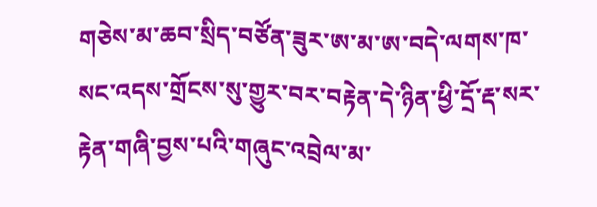གཅེས་མ་ཆབ་སྲིད་བཙོན་ཟུར་ཨ་མ་ཨ་བདེ་ལགས་ཁ་སང་འདས་གྲོངས་སུ་གྱུར་བར་བརྟེན་དེ་ཉིན་ཕྱི་དྲོ་རྡ་སར་རྟེན་གཞི་བྱས་པའི་གཞུང་འབྲེལ་མ་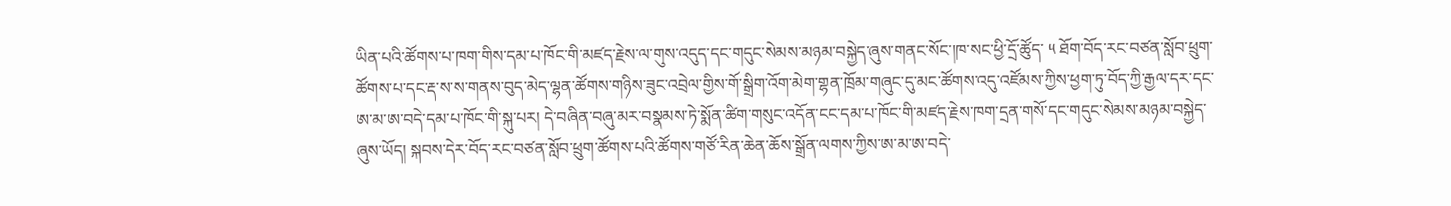ཡིན་པའི་ཚོགས་པ་ཁག་གིས་དམ་པ་ཁོང་གི་མཛད་རྗེས་ལ་གུས་འདུད་དང་གདུང་སེམས་མཉམ་བསྐྱེད་ཞུས་གནང་སོང་།ཁ་སང་ཕྱི་དྲོ་ཚོུད་ ༥ ཐོག་བོད་རང་བཙན་སློབ་ཕྲུག་ཚོགས་པ་དང་རྡ་ས་ས་གནས་བུད་མེད་ལྷན་ཚོགས་གཉིས་ཟུང་འབྲེལ་གྱིས་གོ་སྒྲིག་འོག་མེག་གྷན་ཁྲོམ་གཞུང་དུ་མང་ཚོགས་འདུ་འཛོམས་ཀྱིས་ཕྱག་ཏུ་བོད་ཀྱི་རྒྱལ་དར་དང་ཨ་མ་ཨ་བདེ་དམ་པ་ཁོང་གི་སྐུ་པར། དེ་བཞིན་བཞུ་མར་བསྣམས་ཏེ་སྨོན་ཚིག་གསུང་འདོན་ངང་དམ་པ་ཁོང་གི་མཛད་རྗེས་ཁག་དྲན་གསོ་དང་གདུང་སེམས་མཉམ་བསྐྱེད་ཞུས་ཡོད། སྐབས་དེར་བོད་རང་བཙན་སློབ་ཕྲུག་ཚོགས་པའི་ཚོགས་གཙོ་རིན་ཆེན་ཆོས་སྒྲོན་ལགས་ཀྱིས་ཨ་མ་ཨ་བདེ་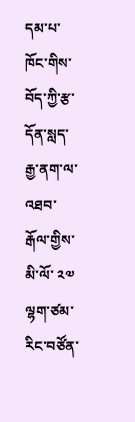དམ་པ་ཁོང་གིས་བོད་ཀྱི་རྩ་དོན་སླད་རྒྱ་ནག་ལ་འཐབ་རྒོལ་གྱིས་མི་ལོ་ ༢༧ ལྷག་ཙམ་རིང་བཙོན་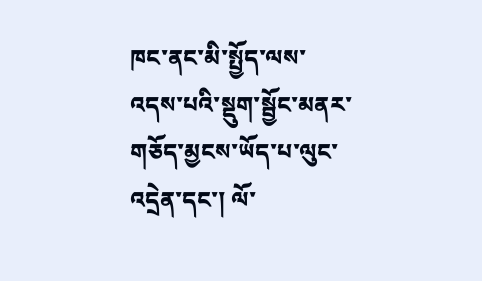ཁང་ནང་མི་སྤྱོད་ལས་འདས་པའི་སྡུག་སྦྱོང་མནར་གཅོད་མྱངས་ཡོད་པ་ལུང་འདྲེན་དང་། ལོ་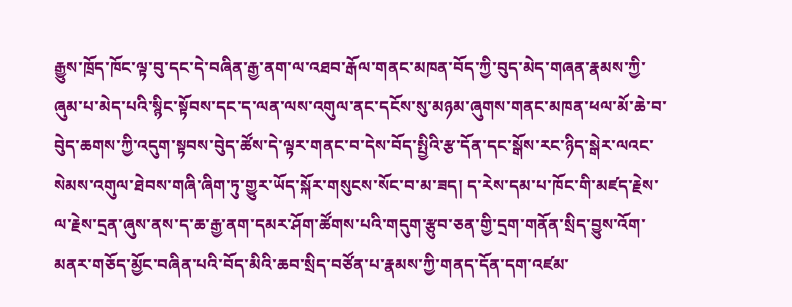རྒྱུས་ཁྲོད་ཁོང་ལྟ་བུ་དང་དེ་བཞིན་རྒྱ་ནག་ལ་འཐབ་རྒོལ་གནང་མཁན་བོད་ཀྱི་བུད་མེད་གཞན་རྣམས་ཀྱི་ཞུམ་པ་མེད་པའི་སྙིང་སྟོབས་དང་ད་ལན་ལས་འགུལ་ནང་དངོས་སུ་མཉམ་ཞུགས་གནང་མཁན་ཕལ་མོ་ཆེ་བ་བེུད་ཆགས་ཀྱི་འདུག་སྟབས་བེུད་ཚོས་དེ་ལྟར་གནང་བ་དེས་བོད་སྤྱིའི་རྩ་དོན་དང་སྒོས་རང་ཉིད་སྒེར་ལའང་སེམས་འགུལ་ཐེབས་གཞི་ཞིག་ཏུ་གྱུར་ཡོད་སྐོར་གསུངས་སོང་བ་མ་ཟད། ད་རེས་དམ་པ་ཁོང་གི་མཛད་རྗེས་ལ་རྗེས་དྲན་ཞུས་ནས་ད་ཆ་རྒྱ་ནག་དམར་ཤོག་ཚོགས་པའི་གདུག་རྩུབ་ཅན་གྱི་དྲག་གནོན་སྲིད་བྱུས་འོག་མནར་གཅོད་མྱོང་བཞིན་པའི་བོད་མིའི་ཆབ་སྲིད་བཙོན་པ་རྣམས་ཀྱི་གནད་དོན་དག་འཛམ་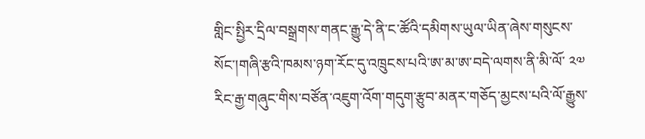གླིང་སྤྱིར་དྲིལ་བསྒྲགས་གནང་རྒྱུ་དེ་ནི་ང་ཚོའི་དམིགས་ཡུལ་ཡིན་ཞེས་གསུངས་སོང་།གཞི་རྩའི་ཁམས་ཉག་རོང་དུ་འཁྲུངས་པའི་ཨ་མ་ཨ་བདེ་ལགས་ནི་མི་ལོ་ ༢༧ རིང་རྒྱ་གཞུང་གིས་བཙོན་འཇུག་འོག་གདུག་རྩུབ་མནར་གཅོད་མྱངས་པའི་ལོ་རྒྱུས་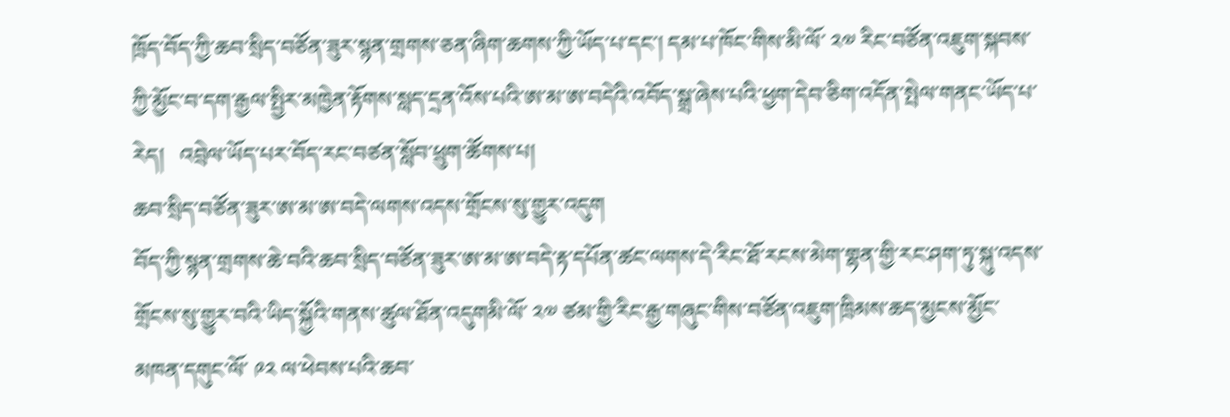ཁྲོད་བོད་ཀྱི་ཆབ་སྲིད་བཙོན་ཟུར་སྙན་གྲགས་ཅན་ཞིག་ཆགས་ཀྱི་ཡོད་པ་དང་། དམ་པ་ཁོང་གིས་མི་ལོ་ ༢༧ རིང་བཙོན་འཇུག་སྐབས་ཀྱི་མྱོང་བ་དག་རྒྱལ་སྤྱིར་མཁྱེན་རྟོགས་སླད་དྲན་འོས་པའི་ཨ་མ་ཨ་བདེའི་འབོད་སྒྲ་ཞེས་པའི་ཕྱག་དེབ་ཅིག་འདོན་སྤེལ་གནང་ཡོད་པ་རེད།   འབྲེལ་ཡོད་པར་བོད་རང་བཙན་སློབ་ཕྲུག་ཚོགས་པ།
ཆབ་སྲིད་བཙོན་ཟུར་ཨ་མ་ཨ་བདེ་ལགས་འདས་གྲོངས་སུ་གྱུར་འདུག
བོད་ཀྱི་སྙན་གྲགས་ཆེ་བའི་ཆབ་སྲིད་བཙོན་ཟུར་ཨ་མ་ཨ་བདེ་རྟ་དཔོན་ཚང་ལགས་དེ་རིང་ཐོ་རངས་མེག་གྷན་གྱི་རང་ཤག་ཏུ་སྐུ་འདས་གྲོངས་སུ་གྱུར་བའི་ཡིད་སྐྱོའི་གནས་ཚུལ་ཐོན་འདུགམི་ལོ་ ༢༧ ཙམ་གྱི་རིང་རྒྱ་གཞུང་གིས་བཙོན་འཇུག་ཁྲིམས་ཆད་མྱངས་མྱོང་མཁན་དགུང་ལོ་ ༩༢ ལ་ཕེབས་པའི་ཆབ་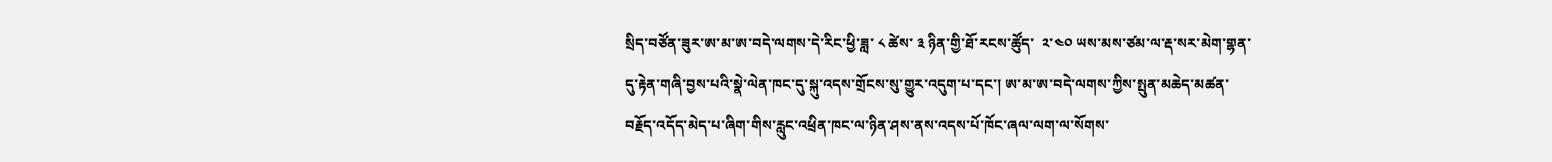སྲིད་བཙོན་ཟུར་ཨ་མ་ཨ་བདེ་ལགས་དེ་རིང་ཕྱི་ཟླ་ ༨ ཚེས་ ༣ ཉིན་གྱི་ཐོ་རངས་ཚོུད་  ༢་༤༠ ཡས་མས་ཙམ་ལ་རྡ་སར་མེག་གྷན་དུ་རྟེན་གཞི་བྱས་པའི་སྣེ་ལེན་ཁང་དུ་སྐུ་འདས་གྲོངས་སུ་གྱུར་འདུག་པ་དང་། ཨ་མ་ཨ་བདེ་ལགས་ཀྱིས་སྤུན་མཆེད་མཚན་བརྗོད་འདོད་མེད་པ་ཞིག་གིས་རླུང་འཕྲིན་ཁང་ལ་ཉིན་ཤས་ནས་འདས་པོ་ཁོང་ཞལ་ལག་ལ་སོགས་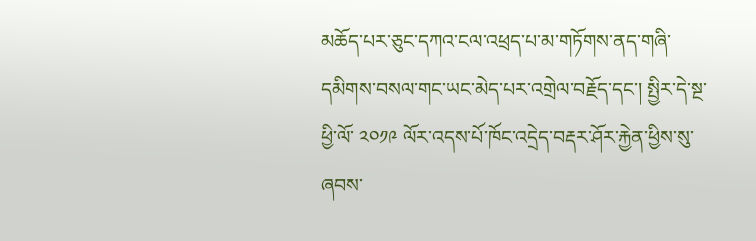མཆོད་པར་ཅུང་དཀའ་ངལ་འཕྲད་པ་མ་གཏོགས་ནད་གཞི་དམིགས་བསལ་གང་ཡང་མེད་པར་འགྲེལ་བརྗོད་དང་། སྤྱིར་དེ་སྔ་ཕྱི་ལོ་ ༢༠༡༩ ལོར་འདས་པོ་ཁོང་འདྲེད་བརྡར་ཤོར་རྐྱེན་ཕྱིས་སུ་ཞབས་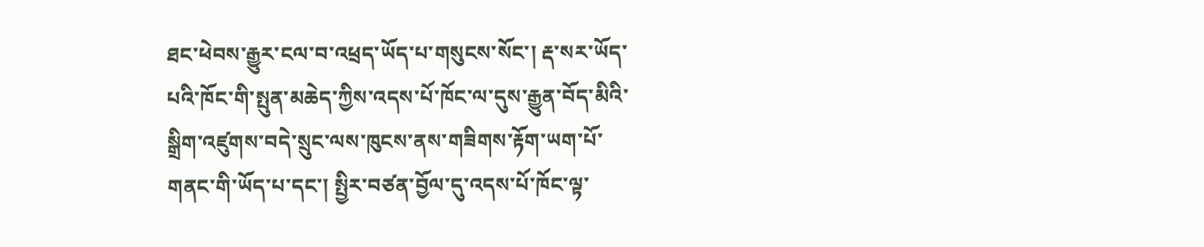ཐང་ཕེབས་རྒྱུར་ངལ་བ་འཕྲད་ཡོད་པ་གསུངས་སོང་། རྡ་སར་ཡོད་པའི་ཁོང་གི་སྤུན་མཆེད་ཀྱིས་འདས་པོ་ཁོང་ལ་དུས་རྒྱུན་བོད་མིའི་སྒྲིག་འཛུགས་བདེ་སྲུང་ལས་ཁུངས་ནས་གཟིགས་རྟོག་ཡག་པོ་གནང་གི་ཡོད་པ་དང་། སྤྱིར་བཙན་བྱོལ་དུ་འདས་པོ་ཁོང་ལྟ་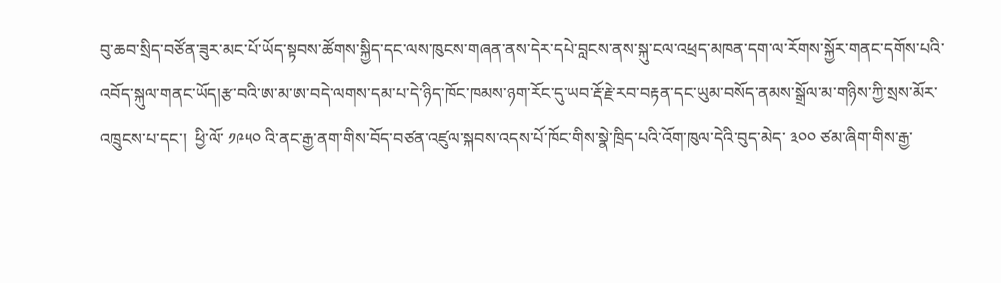བུ་ཆབ་སྲིད་བཙོན་ཟུར་མང་པོ་ཡོད་སྟབས་ཚོགས་སྐྱིད་དང་ལས་ཁུངས་གཞན་ནས་དེར་དཔེ་བླངས་ནས་སྐུ་ངལ་འཕྲད་མཁན་དག་ལ་རོགས་སྐྱོར་གནང་དགོས་པའི་འབོད་སྐུལ་གནང་ཡོད།རྩ་བའི་ཨ་མ་ཨ་བདེ་ལགས་དམ་པ་དེ་ཉིད་ཁོང་ཁམས་ཉག་རོང་དུ་ཡབ་རྡོ་རྗེ་རབ་བརྟན་དང་ཡུམ་བསོད་ནམས་སྒྲོལ་མ་གཉིས་ཀྱི་སྲས་མོར་འཁྲུངས་པ་དང་།  ཕྱི་ལོ་ ༡༩༥༠ འི་ནང་རྒྱ་ནག་གིས་བོད་བཙན་འཛུལ་སྐབས་འདས་པོ་ཁོང་གིས་སྣེ་ཁྲིད་པའི་འོག་ཁུལ་དེའི་བུད་མེད་ ༣༠༠ ཙམ་ཞིག་གིས་རྒྱ་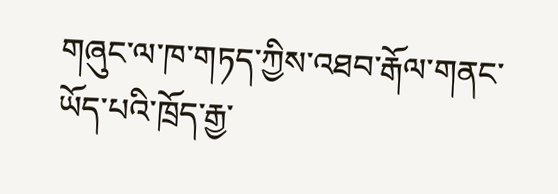གཞུང་ལ་ཁ་གཏད་ཀྱིས་འཐབ་རྒོལ་གནང་ཡོད་པའི་ཁྲོད་རྒྱ་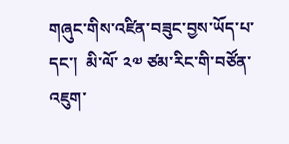གཞུང་གིས་འཛིན་བཟུང་བྱས་ཡོད་པ་དང་།  མི་ལོ་ ༢༧ ཙམ་རིང་གི་བཙོན་འཇུག་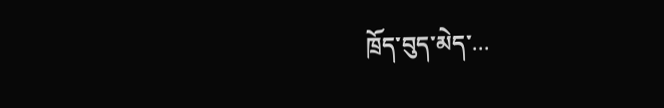ཁྲོད་བུད་མེད་...